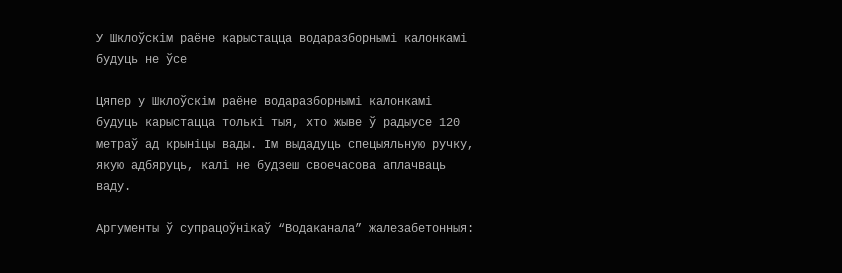У Шклоўскім раёне карыстацца водаразборнымі калонкамі будуць не ўсе

Цяпер у Шклоўскім раёне водаразборнымі калонкамі будуць карыстацца толькі тыя, хто жыве ў радыусе 120 метраў ад крыніцы вады. Ім выдадуць спецыяльную ручку, якую адбяруць, калі не будзеш своечасова аплачваць ваду.

Аргументы ў супрацоўнікаў “Водаканала” жалезабетонныя: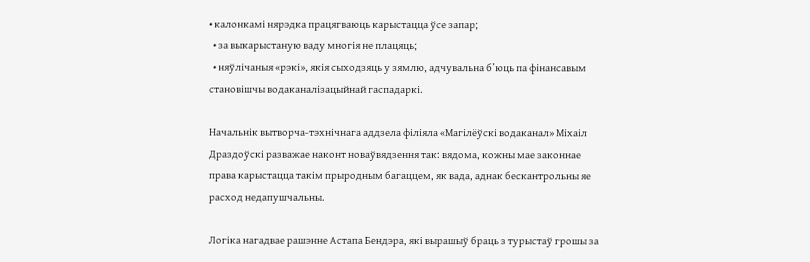• калонкамі нярэдка працягваюць карыстацца ўсе запар;
  • за выкарыстаную ваду многія не плацяць;
  • няўлічаныя «рэкі», якія сыходзяць у зямлю, адчувальна б’юць па фінансавым становішчы водаканалізацыйнай гаспадаркі.

Начальнік вытворча-тэхнічнага аддзела філіяла «Магілёўскі водаканал» Міхаіл Драздоўскі разважае наконт новаўвядзення так: вядома, кожны мае законнае права карыстацца такім прыродным багаццем, як вада, аднак бескантрольны яе расход недапушчальны.

Логіка нагадвае рашэнне Астапа Бендэра, які вырашыў браць з турыстаў грошы за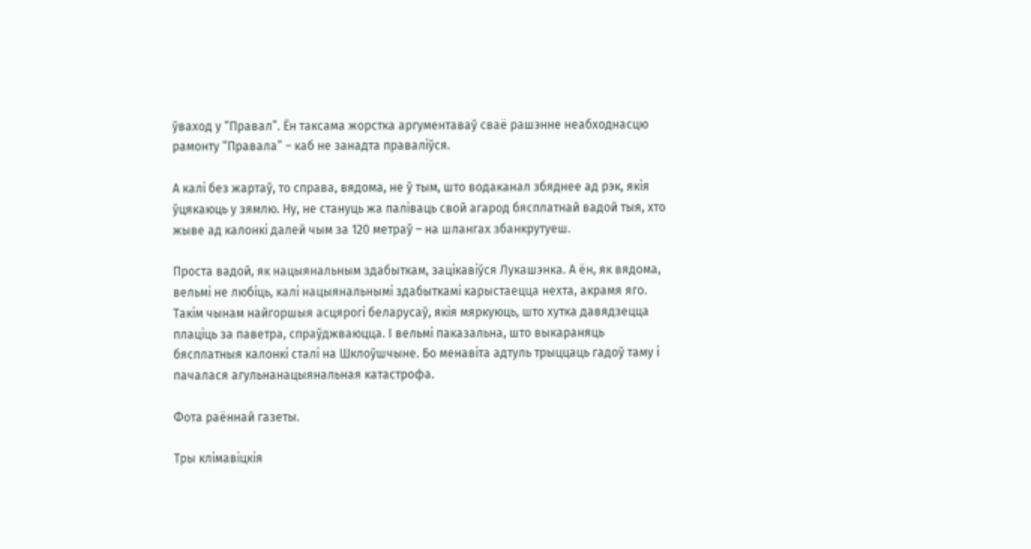ўваход у “Правал”. Ён таксама жорстка аргументаваў сваё рашэнне неабходнасцю рамонту “Правала” – каб не занадта праваліўся.

А калі без жартаў, то справа, вядома, не ў тым, што водаканал збяднее ад рэк, якія ўцякаюць у зямлю. Ну, не стануць жа паліваць свой агарод бясплатнай вадой тыя, хто жыве ад калонкі далей чым за 120 метраў – на шлангах збанкрутуеш.

Проста вадой, як нацыянальным здабыткам, зацікавіўся Лукашэнка. А ён, як вядома, вельмі не любіць, калі нацыянальнымі здабыткамі карыстаецца нехта, акрамя яго. Такім чынам найгоршыя асцярогі беларусаў, якія мяркуюць, што хутка давядзецца плаціць за паветра, спраўджваюцца. І вельмі паказальна, што выкараняць бясплатныя калонкі сталі на Шклоўшчыне. Бо менавіта адтуль трыццаць гадоў таму і пачалася агульнанацыянальная катастрофа.

Фота раённай газеты.

Тры клімавіцкія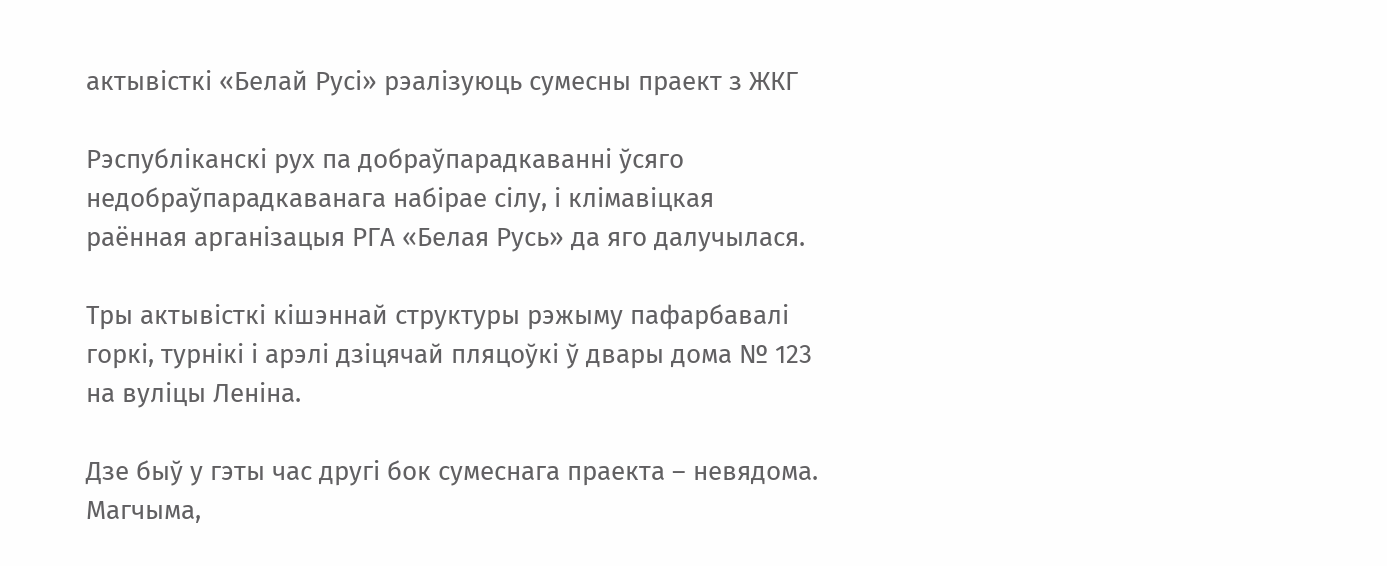актывісткі «Белай Русі» рэалізуюць сумесны праект з ЖКГ

Рэспубліканскі рух па добраўпарадкаванні ўсяго недобраўпарадкаванага набірае сілу, і клімавіцкая раённая арганізацыя РГА «Белая Русь» да яго далучылася.

Тры актывісткі кішэннай структуры рэжыму пафарбавалі горкі, турнікі і арэлі дзіцячай пляцоўкі ў двары дома № 123 на вуліцы Леніна.

Дзе быў у гэты час другі бок сумеснага праекта – невядома. Магчыма,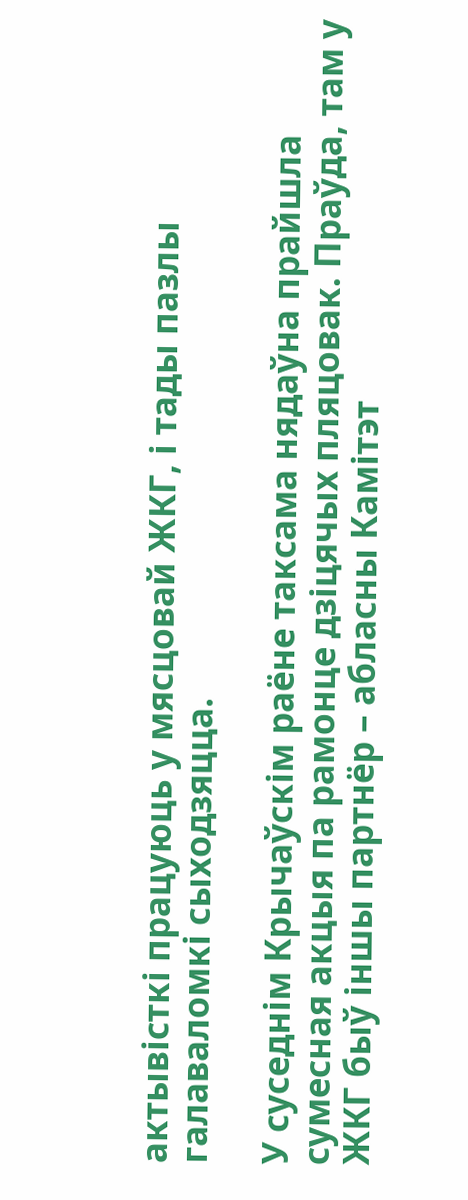актывісткі працуюць у мясцовай ЖКГ, і тады пазлы галаваломкі сыходзяцца.

У суседнім Крычаўскім раёне таксама нядаўна прайшла сумесная акцыя па рамонце дзіцячых пляцовак. Праўда, там у ЖКГ быў іншы партнёр – абласны Камітэт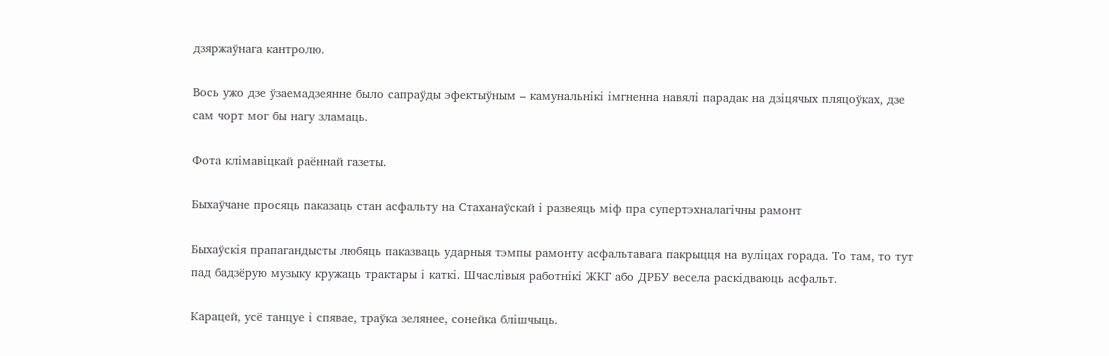дзяржаўнага кантролю.

Вось ужо дзе ўзаемадзеянне было сапраўды эфектыўным – камунальнікі імгненна навялі парадак на дзіцячых пляцоўках, дзе сам чорт мог бы нагу зламаць.

Фота клімавіцкай раённай газеты.

Быхаўчане просяць паказаць стан асфальту на Стаханаўскай і развеяць міф пра супертэхналагічны рамонт

Быхаўскія прапагандысты любяць паказваць ударныя тэмпы рамонту асфальтавага пакрыцця на вуліцах горада. То там, то тут пад бадзёрую музыку кружаць трактары і каткі. Шчаслівыя работнікі ЖКГ або ДРБУ весела раскідваюць асфальт.

Карацей, усё танцуе і спявае, траўка зелянее, сонейка блішчыць.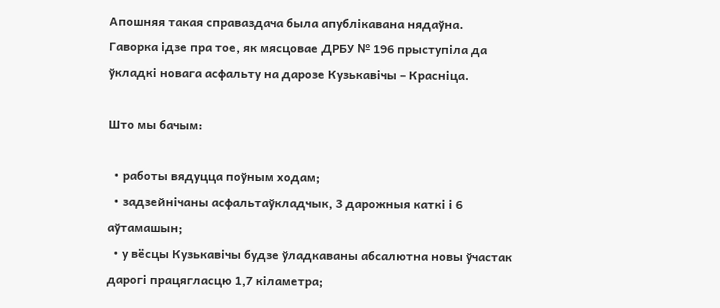Апошняя такая справаздача была апублікавана нядаўна. Гаворка ідзе пра тое, як мясцовае ДРБУ № 196 прыступіла да ўкладкі новага асфальту на дарозе Кузькавічы – Красніца.

Што мы бачым:

  • работы вядуцца поўным ходам;
  • задзейнічаны асфальтаўкладчык, 3 дарожныя каткі і 6 аўтамашын;
  • у вёсцы Кузькавічы будзе ўладкаваны абсалютна новы ўчастак дарогі працягласцю 1,7 кіламетра;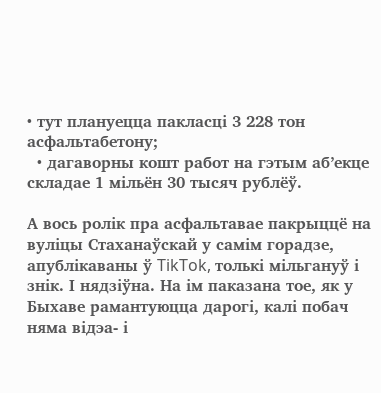• тут плануецца пакласці 3 228 тон асфальтабетону;
  • дагаворны кошт работ на гэтым аб’екце складае 1 мільён 30 тысяч рублёў.

А вось ролік пра асфальтавае пакрыццё на вуліцы Стаханаўскай у самім горадзе, апублікаваны ў TikTok, толькі мільгануў і знік. І нядзіўна. На ім паказана тое, як у Быхаве рамантуюцца дарогі, калі побач няма відэа- і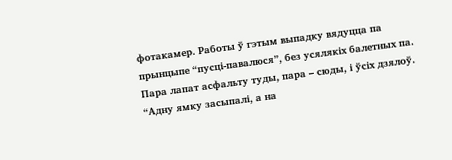фотакамер. Работы ў гэтым выпадку вядуцца па прынцыпе “пусці-павалюся”, без усялякіх балетных па. Пара лапат асфальту туды, пара – сюды, і ўсіх дзялоў. “Адну ямку засыпалі, а на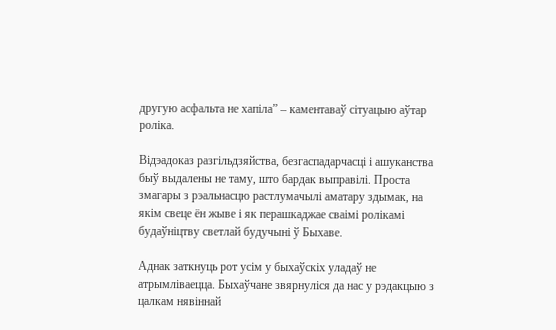другую асфальта не хапіла” – каментаваў сітуацыю аўтар роліка.

Відэадоказ разгільдзяйства, безгаспадарчасці і ашуканства быў выдалены не таму, што бардак выправілі. Проста змагары з рэальнасцю растлумачылі аматару здымак, на якім свеце ён жыве і як перашкаджае сваімі ролікамі будаўніцтву светлай будучыні ў Быхаве.

Аднак заткнуць рот усім у быхаўскіх уладаў не атрымліваецца. Быхаўчане звярнуліся да нас у рэдакцыю з цалкам нявіннай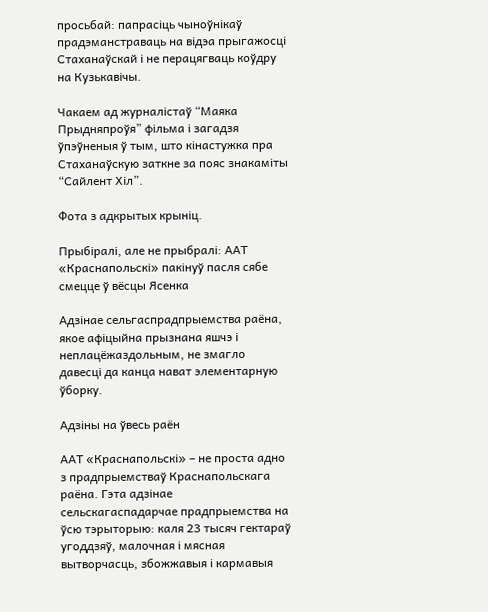просьбай: папрасіць чыноўнікаў прадэманстраваць на відэа прыгажосці Стаханаўскай і не перацягваць коўдру на Кузькавічы.

Чакаем ад журналістаў “Маяка Прыдняпроўя” фільма і загадзя ўпэўненыя ў тым, што кінастужка пра Стаханаўскую заткне за пояс знакаміты “Сайлент Хіл”.

Фота з адкрытых крыніц.

Прыбіралі, але не прыбралі: ААТ «Краснапольскі» пакінуў пасля сябе смецце ў вёсцы Ясенка

Адзінае сельгаспрадпрыемства раёна, якое афіцыйна прызнана яшчэ і неплацёжаздольным, не змагло давесці да канца нават элементарную ўборку.

Адзіны на ўвесь раён

ААТ «Краснапольскі» – не проста адно з прадпрыемстваў Краснапольскага раёна. Гэта адзінае сельскагаспадарчае прадпрыемства на ўсю тэрыторыю: каля 23 тысяч гектараў угоддзяў, малочная і мясная вытворчасць, збожжавыя і кармавыя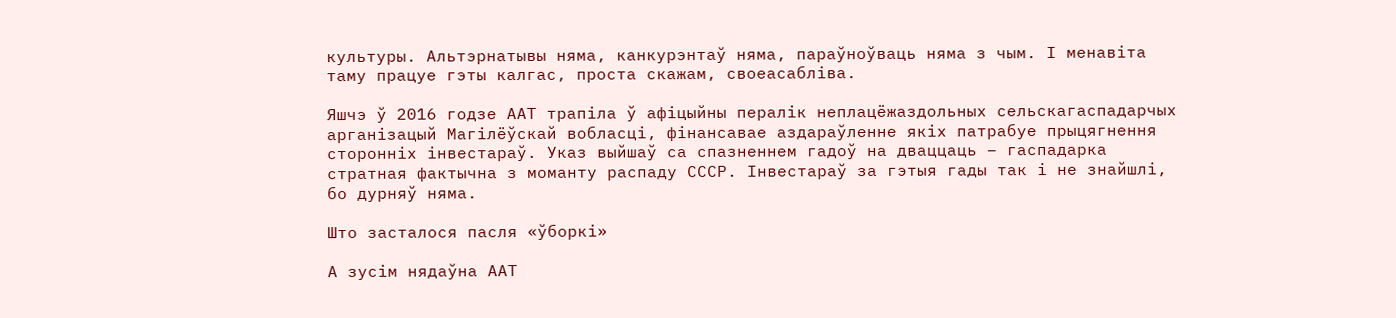культуры. Альтэрнатывы няма, канкурэнтаў няма, параўноўваць няма з чым. І менавіта таму працуе гэты калгас, проста скажам, своеасабліва.

Яшчэ ў 2016 годзе ААТ трапіла ў афіцыйны пералік неплацёжаздольных сельскагаспадарчых арганізацый Магілёўскай вобласці, фінансавае аздараўленне якіх патрабуе прыцягнення сторонніх інвестараў. Указ выйшаў са спазненнем гадоў на дваццаць – гаспадарка стратная фактычна з моманту распаду СССР. Інвестараў за гэтыя гады так і не знайшлі, бо дурняў няма.

Што засталося пасля «ўборкі»

А зусім нядаўна ААТ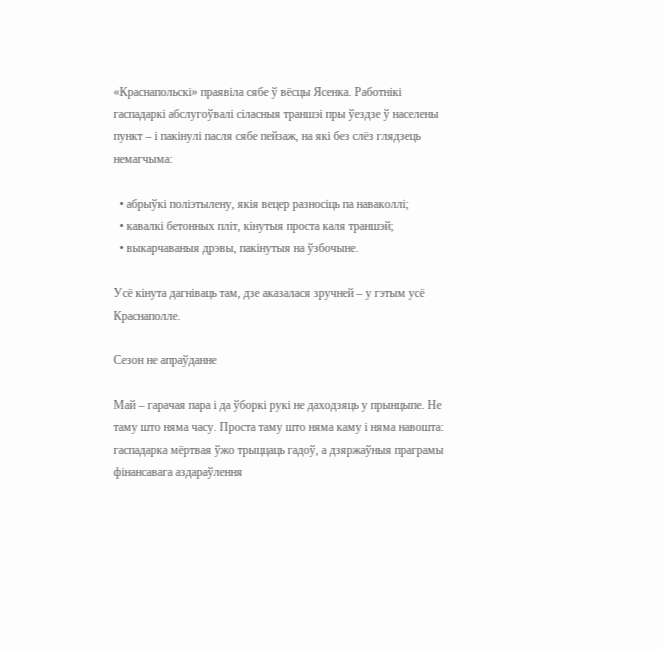«Краснапольскі» праявіла сябе ў вёсцы Ясенка. Работнікі гаспадаркі абслугоўвалі сіласныя траншэі пры ўездзе ў населены пункт – і пакінулі пасля сябе пейзаж, на які без слёз глядзець немагчыма:

  • абрыўкі поліэтылену, якія вецер разносіць па наваколлі;
  • кавалкі бетонных пліт, кінутыя проста каля траншэй;
  • выкарчаваныя дрэвы, пакінутыя на ўзбочыне.

Усё кінута дагніваць там, дзе аказалася зручней – у гэтым усё Краснаполле.

Сезон не апраўданне

Май – гарачая пара і да ўборкі рукі не даходзяць у прынцыпе. Не таму што няма часу. Проста таму што няма каму і няма навошта: гаспадарка мёртвая ўжо трыццаць гадоў, а дзяржаўныя праграмы фінансавага аздараўлення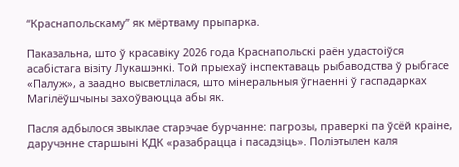“Краснапольскаму” як мёртваму прыпарка.

Паказальна, што ў красавіку 2026 года Краснапольскі раён удастоіўся асабістага візіту Лукашэнкі. Той прыехаў інспектаваць рыбаводства ў рыбгасе «Палуж», а заадно высветлілася, што мінеральныя ўгнаенні ў гаспадарках Магілёўшчыны захоўваюцца абы як.

Пасля адбылося звыклае старэчае бурчанне: пагрозы, праверкі па ўсёй краіне, даручэнне старшыні КДК «разабрацца і пасадзіць». Поліэтылен каля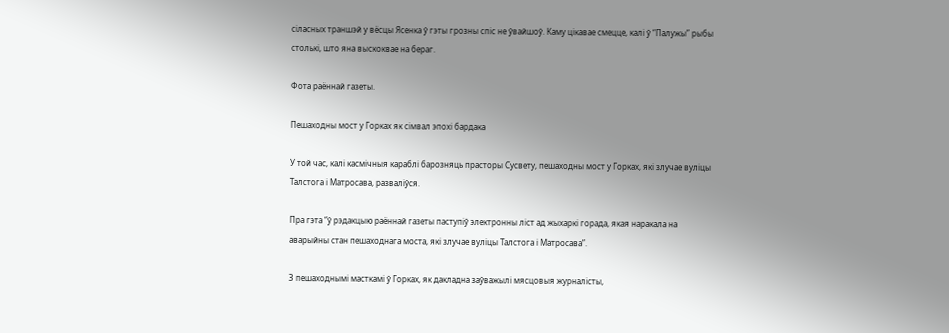сіласных траншэй у вёсцы Ясенка ў гэты грозны спіс не ўвайшоў. Каму цікавае смецце, калі ў “Палужы” рыбы столькі, што яна выскоквае на бераг.

Фота раённай газеты.

Пешаходны мост у Горках як сімвал эпохі бардака

У той час, калі касмічныя караблі барозняць прасторы Сусвету, пешаходны мост у Горках, які злучае вуліцы Талстога і Матросава, разваліўся.

Пра гэта “ў рэдакцыю раённай газеты паступіў электронны ліст ад жыхаркі горада, якая наракала на аварыйны стан пешаходнага моста, які злучае вуліцы Талстога і Матросава”.

З пешаходнымі масткамі ў Горках, як дакладна заўважылі мясцовыя журналісты,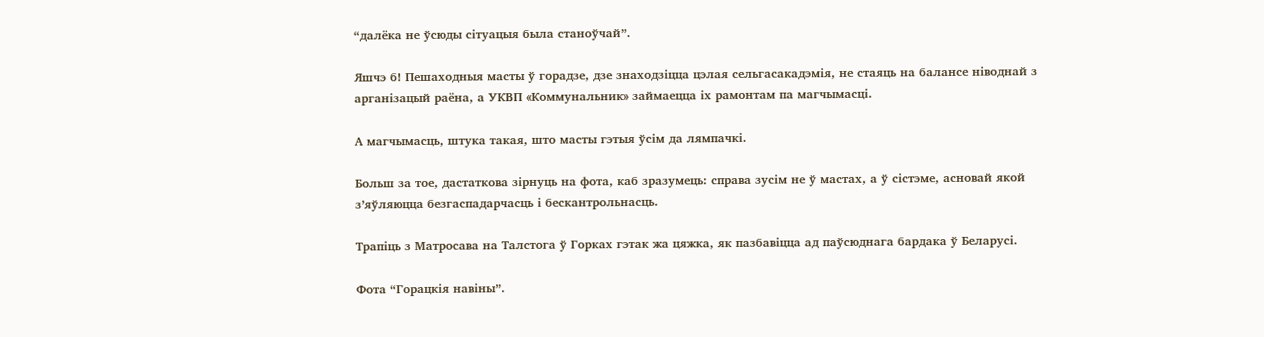“далёка не ўсюды сітуацыя была станоўчай”.

Яшчэ б! Пешаходныя масты ў горадзе, дзе знаходзіцца цэлая сельгасакадэмія, не стаяць на балансе ніводнай з арганізацый раёна, а УКВП «Коммунальник» займаецца іх рамонтам па магчымасці.

А магчымасць, штука такая, што масты гэтыя ўсім да лямпачкі.

Больш за тое, дастаткова зірнуць на фота, каб зразумець: справа зусім не ў мастах, а ў сістэме, асновай якой з’яўляюцца безгаспадарчасць і бескантрольнасць.

Трапіць з Матросава на Талстога ў Горках гэтак жа цяжка, як пазбавіцца ад паўсюднага бардака ў Беларусі.

Фота “Горацкія навіны”.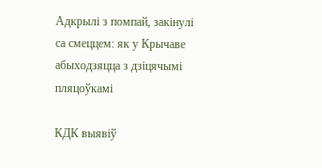Адкрылі з помпай, закінулі са смеццем: як у Крычаве абыходзяцца з дзіцячымі пляцоўкамі

КДК выявіў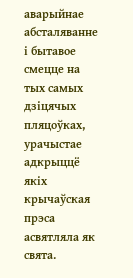аварыйнае абсталяванне і бытавое смецце на тых самых дзіцячых пляцоўках, урачыстае адкрыццё якіх крычаўская прэса асвятляла як свята.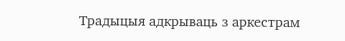Традыцыя адкрываць з аркестрам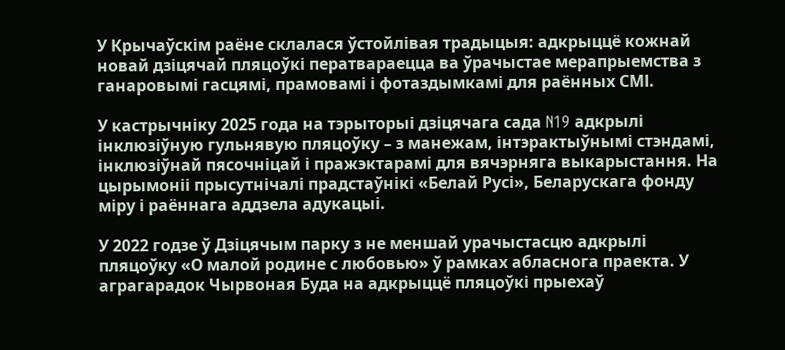У Крычаўскім раёне склалася ўстойлівая традыцыя: адкрыццё кожнай новай дзіцячай пляцоўкі ператвараецца ва ўрачыстае мерапрыемства з ганаровымі гасцямі, прамовамі і фотаздымкамі для раённых СМІ.

У кастрычніку 2025 года на тэрыторыі дзіцячага сада N19 адкрылі інклюзіўную гульнявую пляцоўку – з манежам, інтэрактыўнымі стэндамі, інклюзіўнай пясочніцай і пражэктарамі для вячэрняга выкарыстання. На цырымоніі прысутнічалі прадстаўнікі «Белай Русі», Беларускага фонду міру і раённага аддзела адукацыі.

У 2022 годзе ў Дзіцячым парку з не меншай урачыстасцю адкрылі пляцоўку «О малой родине с любовью» ў рамках абласнога праекта. У аграгарадок Чырвоная Буда на адкрыццё пляцоўкі прыехаў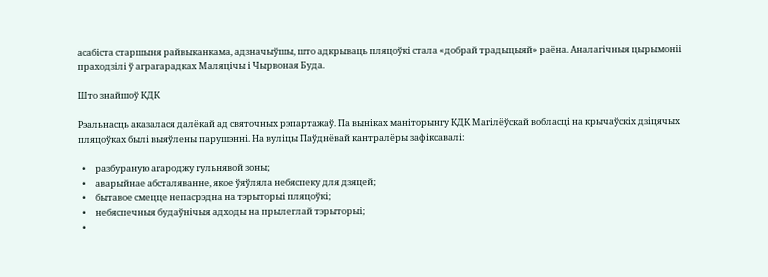асабіста старшыня райвыканкама, адзначыўшы, што адкрываць пляцоўкі стала «добрай традыцыяй» раёна. Аналагічныя цырымоніі праходзілі ў аграгарадках Маляцічы і Чырвоная Буда.

Што знайшоў КДК

Рэальнасць аказалася далёкай ад святочных рэпартажаў. Па выніках маніторынгу КДК Магілёўскай вобласці на крычаўскіх дзіцячых пляцоўках былі выяўлены парушэнні. На вуліцы Паўднёвай кантралёры зафіксавалі:

  •     разбураную агароджу гульнявой зоны;
  •     аварыйнае абсталяванне, якое ўяўляла небяспеку для дзяцей;
  •     бытавое смецце непасрэдна на тэрыторыі пляцоўкі;
  •     небяспечныя будаўнічыя адходы на прылеглай тэрыторыі;
  •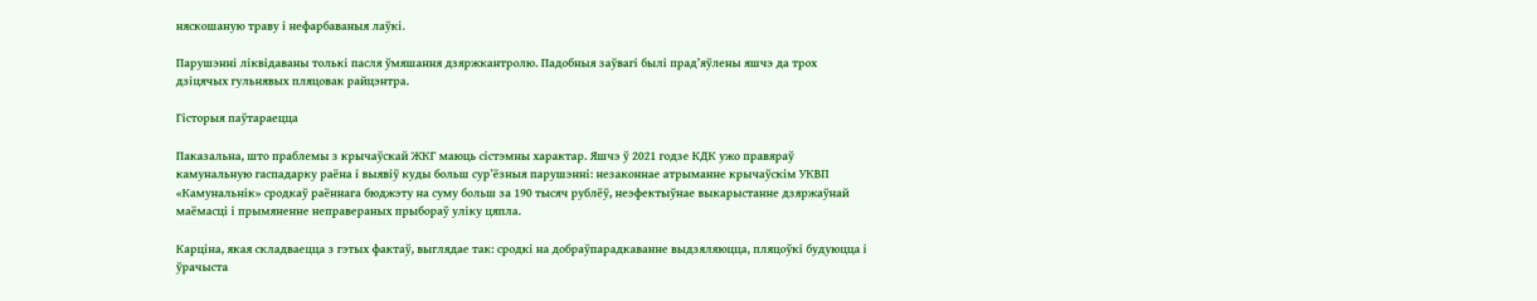няскошаную траву і нефарбаваныя лаўкі.

Парушэнні ліквідаваны толькі пасля ўмяшання дзяржкантролю. Падобныя заўвагі былі прад’яўлены яшчэ да трох дзіцячых гульнявых пляцовак райцэнтра.

Гісторыя паўтараецца

Паказальна, што праблемы з крычаўскай ЖКГ маюць сістэмны характар. Яшчэ ў 2021 годзе КДК ужо правяраў камунальную гаспадарку раёна і выявіў куды больш сур’ёзныя парушэнні: незаконнае атрыманне крычаўскім УКВП «Камунальнік» сродкаў раённага бюджэту на суму больш за 190 тысяч рублёў, неэфектыўнае выкарыстанне дзяржаўнай маёмасці і прымяненне неправераных прыбораў уліку цяпла.

Карціна, якая складваецца з гэтых фактаў, выглядае так: сродкі на добраўпарадкаванне выдзяляюцца, пляцоўкі будуюцца і ўрачыста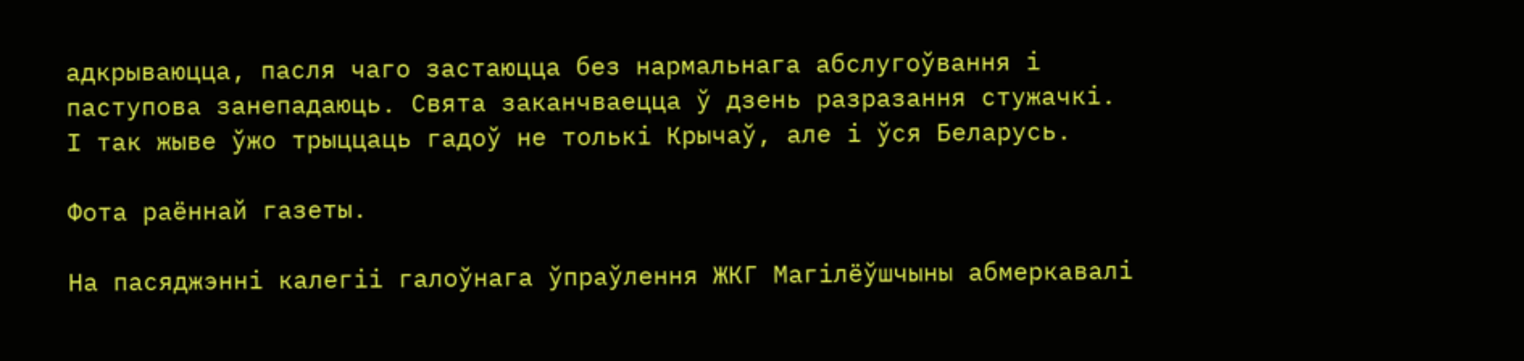адкрываюцца, пасля чаго застаюцца без нармальнага абслугоўвання і паступова занепадаюць. Свята заканчваецца ў дзень разразання стужачкі. І так жыве ўжо трыццаць гадоў не толькі Крычаў, але і ўся Беларусь.

Фота раённай газеты.

На пасяджэнні калегіі галоўнага ўпраўлення ЖКГ Магілёўшчыны абмеркавалі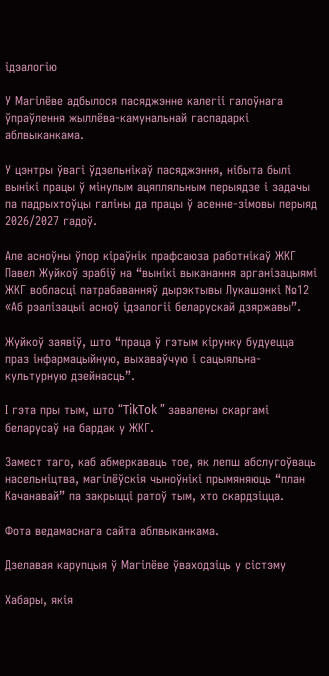ідэалогію

У Магілёве адбылося пасяджэнне калегіі галоўнага ўпраўлення жыллёва-камунальнай гаспадаркі аблвыканкама.

У цэнтры ўвагі ўдзельнікаў пасяджэння, нібыта былі вынікі працы ў мінулым ацяпляльным перыядзе і задачы па падрыхтоўцы галіны да працы ў асенне-зімовы перыяд 2026/2027 гадоў.

Але асноўны ўпор кіраўнік прафсаюза работнікаў ЖКГ Павел Жуйкоў зрабіў на “вынікі выканання арганізацыямі ЖКГ вобласці патрабаванняў дырэктывы Лукашэнкі №12 «Аб рэалізацыі асноў ідэалогіі беларускай дзяржавы”.

Жуйкоў заявіў, што “праца ў гэтым кірунку будуецца праз інфармацыйную, выхаваўчую і сацыяльна-культурную дзейнасць”.

І гэта пры тым, што “TikTok ” завалены скаргамі беларусаў на бардак у ЖКГ.

Замест таго, каб абмеркаваць тое, як лепш абслугоўваць насельніцтва, магілёўскія чыноўнікі прымяняюць “план Качанавай” па закрыцці ратоў тым, хто скардзіцца.

Фота ведамаснага сайта аблвыканкама.

Дзелавая карупцыя ў Магілёве ўваходзіць у сістэму

Хабары, якія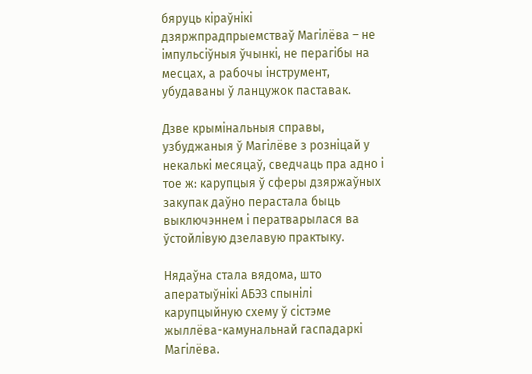бяруць кіраўнікі дзяржпрадпрыемстваў Магілёва – не імпульсіўныя ўчынкі, не перагібы на месцах, а рабочы інструмент, убудаваны ў ланцужок паставак.

Дзве крымінальныя справы, узбуджаныя ў Магілёве з розніцай у некалькі месяцаў, сведчаць пра адно і тое ж: карупцыя ў сферы дзяржаўных закупак даўно перастала быць выключэннем і ператварылася ва ўстойлівую дзелавую практыку.

Нядаўна стала вядома, што аператыўнікі АБЭЗ спынілі карупцыйную схему ў сістэме жыллёва-камунальнай гаспадаркі Магілёва.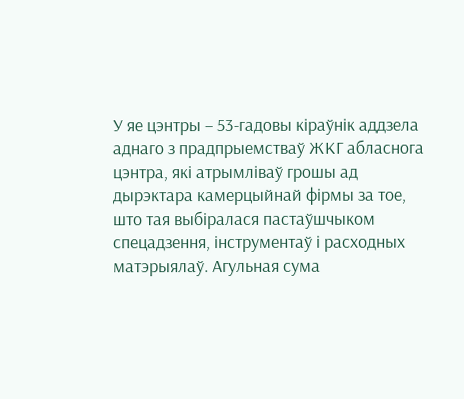У яе цэнтры – 53-гадовы кіраўнік аддзела аднаго з прадпрыемстваў ЖКГ абласнога цэнтра, які атрымліваў грошы ад дырэктара камерцыйнай фірмы за тое, што тая выбіралася пастаўшчыком спецадзення, інструментаў і расходных матэрыялаў. Агульная сума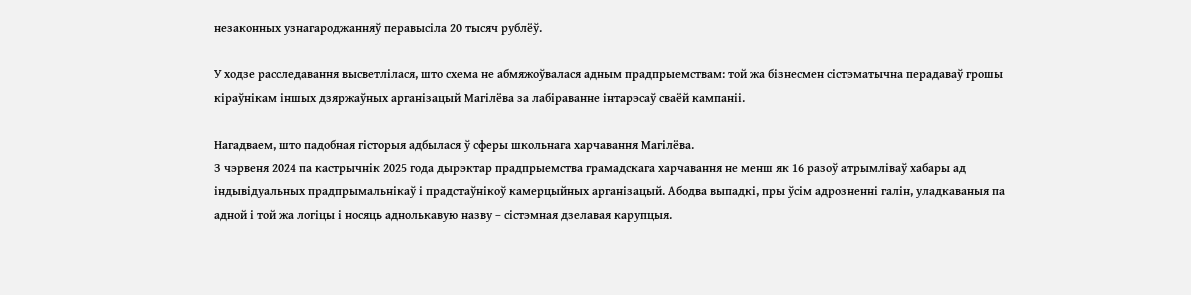незаконных узнагароджанняў перавысіла 20 тысяч рублёў.

У ходзе расследавання высветлілася, што схема не абмяжоўвалася адным прадпрыемствам: той жа бізнесмен сістэматычна перадаваў грошы кіраўнікам іншых дзяржаўных арганізацый Магілёва за лабіраванне інтарэсаў сваёй кампаніі.

Нагадваем, што падобная гісторыя адбылася ў сферы школьнага харчавання Магілёва.
З чэрвеня 2024 па кастрычнік 2025 года дырэктар прадпрыемства грамадскага харчавання не менш як 16 разоў атрымліваў хабары ад індывідуальных прадпрымальнікаў і прадстаўнікоў камерцыйных арганізацый. Абодва выпадкі, пры ўсім адрозненні галін, уладкаваныя па адной і той жа логіцы і носяць аднолькавую назву – сістэмная дзелавая карупцыя.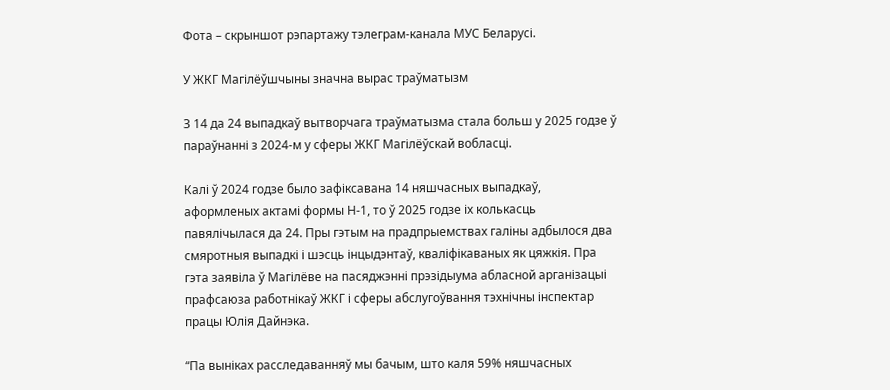Фота – скрыншот рэпартажу тэлеграм-канала МУС Беларусі.

У ЖКГ Магілёўшчыны значна вырас траўматызм

З 14 да 24 выпадкаў вытворчага траўматызма стала больш у 2025 годзе ў параўнанні з 2024-м у сферы ЖКГ Магілёўскай вобласці.

Калі ў 2024 годзе было зафіксавана 14 няшчасных выпадкаў, аформленых актамі формы Н-1, то ў 2025 годзе іх колькасць павялічылася да 24. Пры гэтым на прадпрыемствах галіны адбылося два смяротныя выпадкі і шэсць інцыдэнтаў, кваліфікаваных як цяжкія. Пра гэта заявіла ў Магілёве на пасяджэнні прэзідыума абласной арганізацыі прафсаюза работнікаў ЖКГ і сферы абслугоўвання тэхнічны інспектар працы Юлія Дайнэка.

“Па выніках расследаванняў мы бачым, што каля 59% няшчасных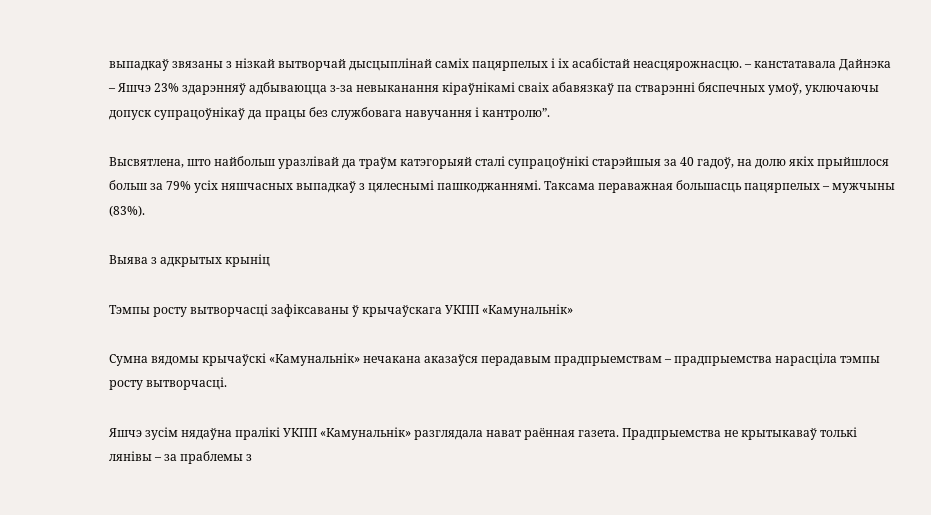выпадкаў звязаны з нізкай вытворчай дысцыплінай саміх пацярпелых і іх асабістай неасцярожнасцю. – канстатавала Дайнэка – Яшчэ 23% здарэнняў адбываюцца з-за невыканання кіраўнікамі сваіх абавязкаў па стварэнні бяспечных умоў, уключаючы допуск супрацоўнікаў да працы без службовага навучання і кантролю”.

Высвятлена, што найбольш уразлівай да траўм катэгорыяй сталі супрацоўнікі старэйшыя за 40 гадоў, на долю якіх прыйшлося больш за 79% усіх няшчасных выпадкаў з цялеснымі пашкоджаннямі. Таксама пераважная большасць пацярпелых – мужчыны (83%).

Выява з адкрытых крыніц

Тэмпы росту вытворчасці зафіксаваны ў крычаўскага УКПП «Камунальнік»

Сумна вядомы крычаўскі «Камунальнік» нечакана аказаўся перадавым прадпрыемствам – прадпрыемства нарасціла тэмпы росту вытворчасці.

Яшчэ зусім нядаўна пралікі УКПП «Камунальнік» разглядала нават раённая газета. Прадпрыемства не крытыкаваў толькі лянівы – за праблемы з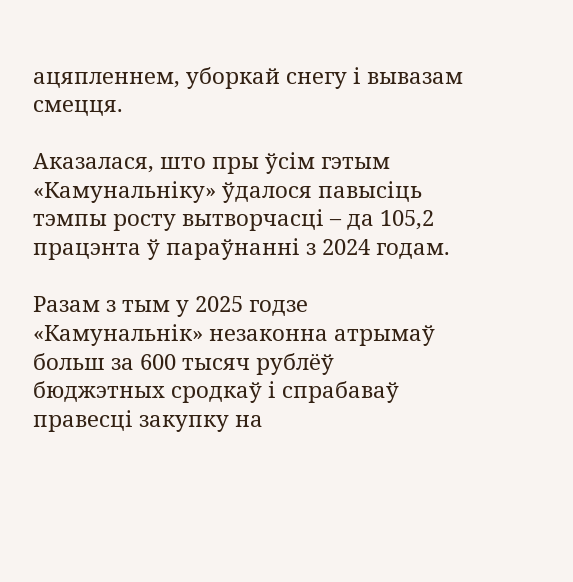ацяпленнем, уборкай снегу і вывазам смецця.

Аказалася, што пры ўсім гэтым «Камунальніку» ўдалося павысіць тэмпы росту вытворчасці – да 105,2 працэнта ў параўнанні з 2024 годам.

Разам з тым у 2025 годзе «Камунальнік» незаконна атрымаў больш за 600 тысяч рублёў бюджэтных сродкаў і спрабаваў правесці закупку на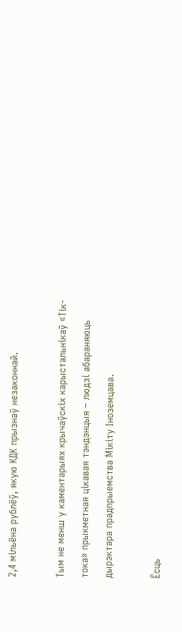2,4 мільёна рублёў, якую КДК прызнаў незаконнай.

Тым не менш у каментарыях крычаўскіх карыстальнікаў «Тік-тока» прыкметная цікавая тэндэнцыя – людзі абараняюць дырэктара прадпрыемства Мікіту Іноземцава.

Ёсць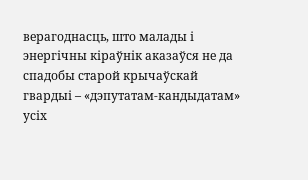верагоднасць, што малады і энергічны кіраўнік аказаўся не да спадобы старой крычаўскай гвардыі – «дэпутатам-кандыдатам» усіх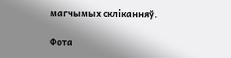магчымых скліканняў.

Фота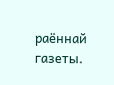раённай газеты.